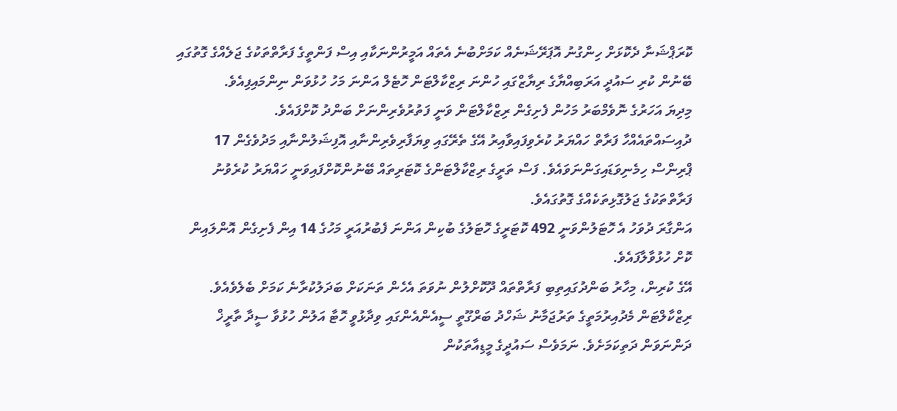ކޮރަޕްޝަނާ ދެކޮޅަށް ހިންގުނު އޮޕަރޭޝަނެއް ކަމަށްބުނެ އެތައް އަމީރުންނަކާއި އިސް ފަންތީގެ ފަރާތްތަކުގެ ޖަލެއްގެ ގޮތުގައި ބޭނުން ކުރި ސައުދީ އަރަބިއްޔާގެ ރިޔާޒްގައި ހުންނަ ރިޒްކާލްޓަން ހޮޓެލް އަންނަ މަހު ހުޅުވަން ނިންމައިފިއެވެ.
މިދިޔަ އަހަރުގެ ނޮވެމްބަރު މަހުން ފެށިގެން ރިޒްކާލްޓަން ވަނީ ފަތުރުވެރިންނަށް ބަންދު ކޮށްފައެވެ.
ދުއިސައްތައެއްހާ ފަރާތް ހައްޔަރު ކުރެވިފައިވާއިރު އޭގެ ތެރޭގައި ވިޔަފާރިވެރިންނާއި އޮފިޝަލުންނާއި މަދުވެގެން 17 ޕްރިންސް ހިމެނިވަޑައިގަންނަވައެވެ. ފަސް ތަރީގެ ރިޒްކާލްޓަންގެ ކޮޓަރިތައް ބޭނުންކޮށްފައިވަނީ ހައްޔަރު ކުރެވުނު ފަރާތްތަކުގެ ޖަލުގޮޅިތަކެއްގެ ގޮތުގައެވެ.
އަންގާރަ ދުވަހު އެ ހޮޓަލުންވަނީ 492 ކޮޓަރީގެ ހޮޓަލުގެ ބުކިން އަންނަ ފެބުރުއަރީ މަހުގެ 14 އިން ފެށިގެން އޮންލައިން ކޮށް ހުޅުވާލާފައެވެ.
އޭގެ ކުރިން، މިހާރު ބަންދުގައިތިބި ފަރާތްތައް ދޫކޮށްލުން ނުވަތަ އެހެން ތަނަކަށް ބަދަލުކުރާނެ ކަމަށް ބެލެވެއެވެ.
ރިޒްކާލްޓަން މެދުއިރުމަތީގެ ތަރުޖަމާނު ޝަހްދު ބަރްގޫތީ ސީއެންއެންގައި ވިދާޅުވީ ހޮޓާ އަލުން ހުޅުވާ ސީދާ ތާރީޚް ދަންނަވަން ދަތިކަމަށެވެ. ނަމަވެސް ސައުދީގެ މީޑިއާތަކުން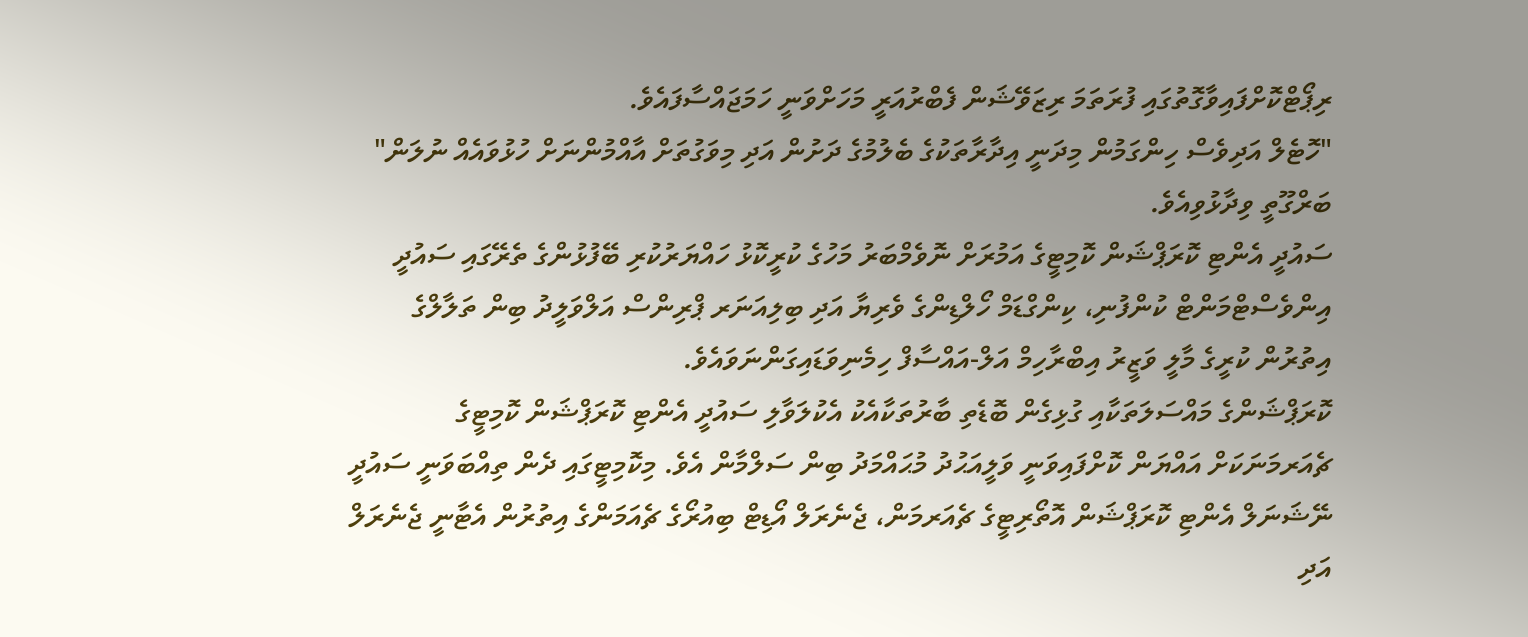ރިޕޯޓްކޮށްފައިވާގޮތުގައި ފުރަތަމަ ރިޒަވޭޝަން ފެބްރުއަރީ މަހަށްވަނީ ހަމަޖައްސާފައެވެ.
"ހޮޓެލް އަދިވެސް ހިންގަމުން މިދަނީ އިދާރާތަކުގެ ބެލުމުގެ ދަށުން އަދި މިވަގުތަށް އާއްމުންނަށް ހުޅުވައެއް ނުލަން" ބަރްގޫތީ ވިދާޅުވިއެވެ.
ސައުދީ އެންޓި ކޮރަޕްޝަން ކޮމިޓީގެ އަމުރަށް ނޮވެމްބަރު މަހުގެ ކުރީކޮޅު ހައްޔަރުކުރި ބޭފުޅުންގެ ތެރޭގައި ސައުދީ އިންވެސްޓްމަންޓް ކުންފުނި، ކިންގްޑަމް ހޯލްޑިންގެ ވެރިޔާ އަދި ބިލިއަނަރ ޕްރިންސް އަލްވަލީދު ބިން ތަލާލްގެ އިތުރުން ކުރީގެ މާލީ ވަޒީރު އިބްރާހިމް އަލް-އައްސާފް ހިމެނިވަޑައިގަންނަވައެވެ.
ކޮރަޕްޝަންގެ މައްސަލަތަކާއި ގުޅިގެން ބޮޑެތި ބާރުތަކާއެކު އެކުލަވާލި ސައުދީ އެންޓި ކޮރަޕްޝަން ކޮމިޓީގެ ޗެއަރމަނަކަށް އައްޔަން ކޮށްފައިވަނީ ވަލީއަޙުދު މުޙައްމަދު ބިން ސަލްމާން އެވެ. މިކޮމިޓީގައި ދެން ތިއްބަވަނީ ސައުދީ ނޭޝަނަލް އެންޓި ކޮރަޕްޝަން އޮތޯރިޓީގެ ޗެއަރމަން، ޖެނެރަލް އޯޑިޓް ބިއުރޯގެ ޗެއަމަންގެ އިތުރުން އެޓާނީ ޖެނެރަލް އަދި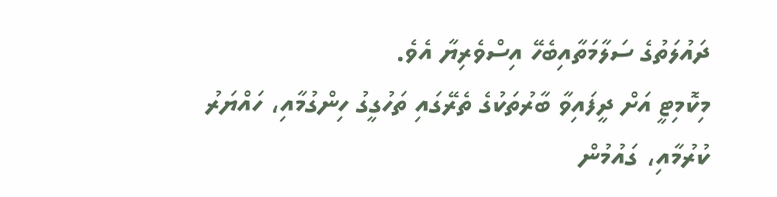ދައުލަތުގެ ސަލާމަތާއިބެހޭ އިސްވެރިޔާ އެވެ.
މިކޮމިޓީ އަށް ދީފައިވާ ބާރުތަކުގެ ތެރޭގައި ތަހުގީގު ހިންގުމާއި، ހައްޔަރު ކުރުމާއި، ގައުމުން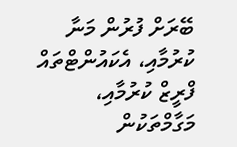ބޭރަށް ފުރުން މަނާ ކުރުމާއި، އެކައުންޓްތައް ފްރީޒް ކުރުމާއި، މަގާމްތަކުން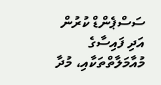ސަސްޕެންޑް ކުރުން އަދި ފައިސާގެ މުއާމަލާތްތަކާއި، މުދާ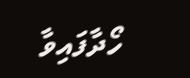ހޯދާފައިވާ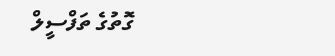ގޮތުގެ ތަފްސީލް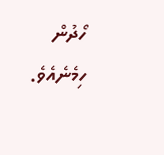ހޯދުން ހިމެނެއެވެ.